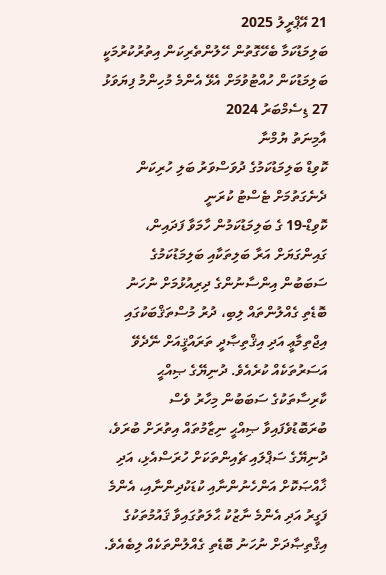21 އޭޕްރީލު 2025
ބަލިމަޑުކަމާ ބެހޭގޮތުން ހޭލުންތެރިކަން އިތުރުކުރުމަކީ ބަލިމަޑުކަން ހުއްޓުވުމަށް އެޅޭ އެންމެ މުހިންމު ފިޔަވަޅު
27 ޑިސެމްބަރު 2024
އާމިނަތު ޔުމްނާ
ކޮވިޑް ބަލިމަޑުކަމުގެ ދުވަސްވަރު ބަލި ހުރިކަން ދެނެގަތުމަށް ޓެސްޓު ކުރަނީ
ކޮވިޑް-19 ގެ ބަލިމަޑުކަމުން ހާމަވާ ފަދައިން، ގައިންގަޔަށް އަރާ ބަލިތަކާއި ބަލިމަޑުކަމުގެ ސަބަބުން އިންސާނުންގެ ދިރިއުޅުމަށް ނުހަނު ބޮޑެތި ގެއްލުންތައް ލިބި، ދުރު މުސްތަޤްބަކުގައި އިޖްތިމާޢީ އަދި އިޤްތިޞާދީ ތަރައްޤީއަށް ނޭދެވޭ އަސަރުތަކެއް ކުރެއެވެ. ދުނިޔޭގެ ޞިއްޙީ ކާރިސާތަކުގެ ސަބަބުން މިހާރު ވެސް ބުރަބޮޑުވެފައިވާ ޞިއްޙީ ނިޒާމުތައް އިތުރަށް ބުރަވެ، ދުނިޔޭގެ ސަޕްލައި ޗެއިންތަކަށް ހުރަސްއެޅި، އަދި ޚާއްޞަކޮށް އަންހެނުންނާއި ކުޑަކުދިންނާއި، އެންމެ ފަގީރު އަދި އެންމެ ނާޒުކު ޙާލަތުގައިވާ ޤައުމުތަކުގެ އިޤްތިޞާދަށް ނުހަނު ބޮޑެތި ގެއްލުންތަކެއް ލިބެއެވެ.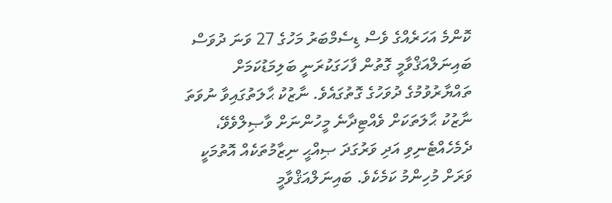ކޮންމެ އަހަރެއްގެ ވެސް ޑިސެމްބަރު މަހުގެ 27 ވަނަ ދުވަސް ބައިނަލްއަޤްވާމީ ގޮތުން ފާހަގަކުރަނީ ބަލިމަޑުކަމަށް ތައްޔާރުވުމުގެ ދުވަހުގެ ގޮތުގައެވެ. ނާޒުކު ޙާލަތުގައިވާ ނުވަތަ ނާޒުކު ޙާލަތަކަށް ވެއްޓިދާނެ މީހުންނަށް ވާޞިލްވެވޭ، ދެމެހެއްޓެނިވި އަދި ވަރުގަދަ ޞިއްޙީ ނިޒާމުތަކެއް އޮތުމަކީ ވަރަށް މުހިންމު ކަމެކެވެ. ބައިނަލްއަޤްވާމީ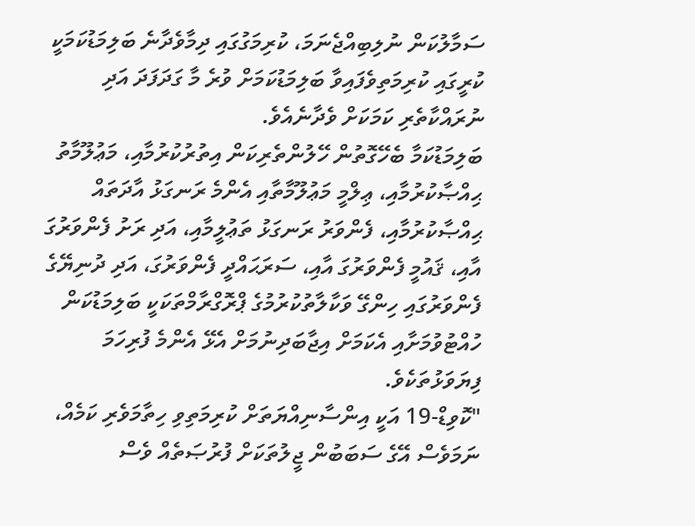ސަމާލުކަން ނުލިބިއްޖެނަމަ، ކުރިމަގުގައި ދިމާވެދާނެ ބަލިމަޑުކަމަކީ ކުރީގައި ކުރިމަތިވެފައިވާ ބަލިމަޑުކަމަށް ވުރެ މާ ގަދަފަދަ އަދި ނުރައްކާތެރި ކަމަކަށް ވެދާނެއެވެ.
ބަލިމަޑުކަމާ ބެހޭގޮތުން ހޭލުންތެރިކަން އިތުރުކުރުމާއި، މަޢުލޫމާތު ޙިއްޞާކުރުމާއި، ޢިލްމީ މަޢުލޫމާތާއި އެންމެ ރަނގަޅު އާދަތައް ޙިއްޞާކުރުމާއި، ފެންވަރު ރަނގަޅު ތަޢުލީމާއި، އަދި ރަށު ފެންވަރުގަ އާއި، ޤައުމީ ފެންވަރުގަ އާއި، ސަރަޙައްދީ ފެންވަރުގަ، އަދި ދުނިޔޭގެ ފެންވަރުގައި ހިންގޭ ވަކާލާތުކުރުމުގެ ޕްރޮގްރާމްތަކަކީ ބަލިމަޑުކަން ހުއްޓުވުމަށާއި އެކަމަށް އިޖާބަދިނުމަށް އެޅޭ އެންމެ ފުރިހަމަ ފިޔަވަޅުތަކެވެ.
"ކޮވިޑް-19 އަކީ އިންސާނިއްޔަތަށް ކުރިމަތިވި ހިތާމަވެރި ކަމެއް، ނަމަވެސް އޭގެ ސަބަބުން ޖީލުތަކަށް ފުރުޞަތެއް ވެސް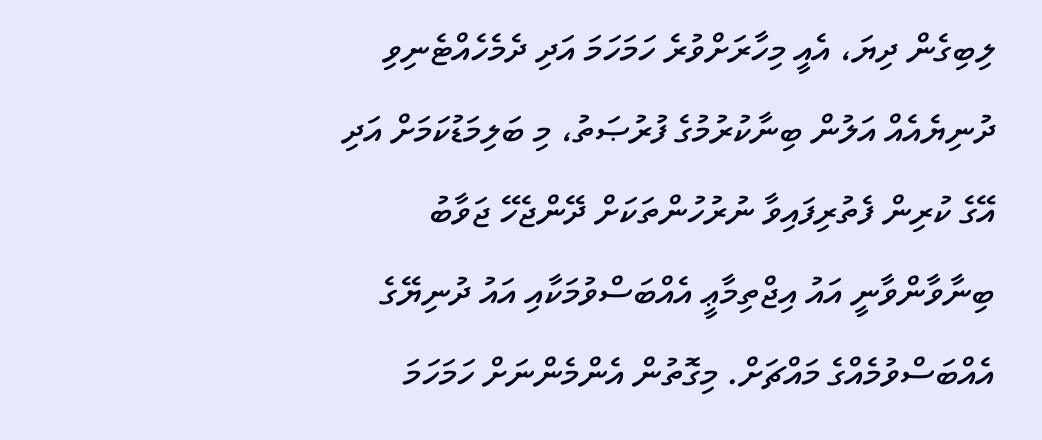ލިބިގެން ދިޔަ، އެއީ މިހާރަށްވުރެ ހަމަހަމަ އަދި ދެމެހެއްޓެނިވި ދުނިޔެއެއް އަލުން ބިނާކުރުމުގެ ފުރުޞަތު، މި ބަލިމަޑުކަމަށް އަދި އޭގެ ކުރިން ފެތުރިފައިވާ ނުރުހުންތަކަށް ދޭންޖެހޭ ޖަވާބު ބިނާވާންވާނީ އައު އިޖްތިމާޢީ އެއްބަސްވުމަކާއި އައު ދުނިޔޭގެ އެއްބަސްވުމެއްގެ މައްޗަށް. މިގޮތުން އެންމެންނަށް ހަމަހަމަ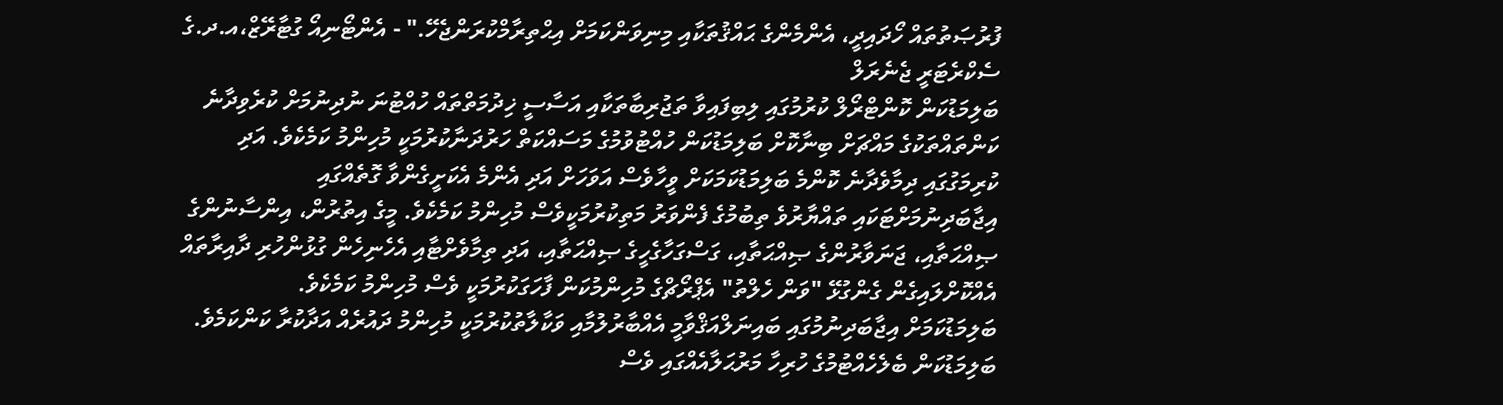ފުރުޞަތުތައް ހޯދައިދީ، އެންމެންގެ ޙައްޤުތަކާއި މިނިވަންކަމަށް އިޙްތިރާމްކުރަންޖެހޭ." - އެންޓޯނިއޯ ގުޓާރޭޒް،އ.ދ.ގެ ސެކްރެޓަރީ ޖެނެރަލް
ބަލިމަޑުކަން ކޮންޓްރޯލް ކުރުމުގައި ލިބިފައިވާ ތަޖުރިބާތަކާއި އަސާސީ ޚިދުމަތްތައް ހުއްޓުނަ ނުދިނުމަށް ކުރެވިދާނެ ކަންތައްތަކުގެ މައްޗަށް ބިނާކޮށް ބަލިމަޑުކަން ހުއްޓުވުމުގެ މަސައްކަތް ހަރުދަނާކުރުމަކީ މުހިންމު ކަމެކެވެ. އަދި ކުރިމަގުގައި ދިމާވެދާނެ ކޮންމެ ބަލިމަޑުކަމަކަށް ވީހާވެސް އަވަހަށް އަދި އެންމެ އެކަށީގެންވާ ގޮތެއްގައި އިޖާބަދިނުމަށްޓަކައި ތައްޔާރުވެ ތިބުމުގެ ފެންވަރު މަތިކުރުމަކީވެސް މުހިންމު ކަމެކެވެ. މީގެ އިތުރުން، އިންސާނުންގެ ޞިއްޙަތާއި، ޖަނަވާރުންގެ ޞިއްޙަތާއި، ގަސްގަހާގެހީގެ ޞިއްޙަތާއި، އަދި ތިމާވެށްޓާއި އެހެނިހެން ގުޅުންހުރި ދާއިރާތައް އެއްކޮށްލައިގެން ގެންގުޅޭ "ވަން ހެލްތު" އެޕްރޯޗްގެ މުހިންމުކަން ފާހަގަކުރުމަކީ ވެސް މުހިންމު ކަމެކެވެ.
ބަލިމަޑުކަމަށް އިޖާބަދިނުމުގައި ބައިނަލްއަޤްވާމީ އެއްބާރުލުމާއި ވަކާލާތުކުރުމަކީ މުހިންމު ދައުރެއް އަދާކުރާ ކަންކަމެވެ. ބަލިމަޑުކަން ބެލެހެއްޓުމުގެ ހުރިހާ މަރުޙަލާއެއްގައި ވެސް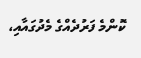ކޮންމެ ފަރުދެއްގެ މެދުގައާއި،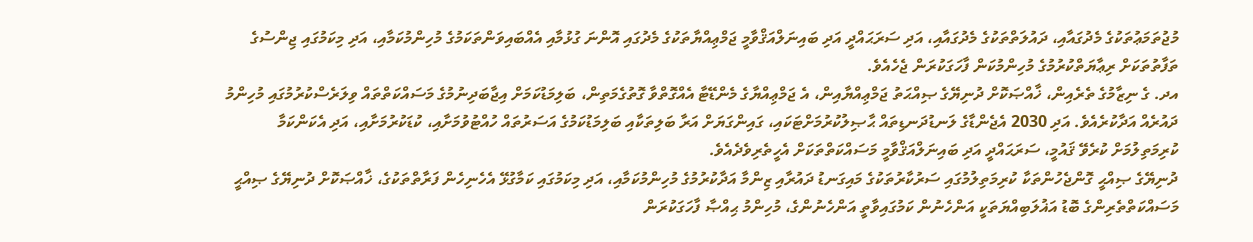މުޖުތަމަޢުތަކުގެ މެދުގައާއި، ދައުލަތްތަކުގެ މެދުގައާއި، އަދި ސަރަޙައްދީ އަދި ބައިނަލްއަޤްވާމީ ޖަމްޢިއްޔާތަކުގެ މެދުގައި އޮންނަ ގުޅުމާއި އެއްބައިވަންތަކަމުގެ މުހިންމުކަމާއި، އަދި މިކަމުގައި ޖިންސުގެ ތަފާތުތަކަށް ރިޢާޔަތްކުރުމުގެ މުހިންމުކަން ފާހަގަކުރަން ޖެހެއެވެ.
އދ. ގެ ނިޒާމުގެ ތެރެއިން، ޚާއްޞަކޮށް ދުނިޔޭގެ ޞިއްޙަތު ޖަމްޢިއްޔާއިން، އެ ޖަމްޢިއްޔާގެ މެންޑޭޓާ އެއްގޮތްވާ ގޮތުގެމަތިން، ބަލިމަޑުކަމަށް އިޖާބަދިނުމުގެ މަސައްކަތްތައް ވިލަރެސްކުރުމުގައި މުހިންމު ދައުރެއް އަދާކުރެއެވެ. އަދި 2030 އެޖެންޑާގެ ލަނޑުދަނޑިތައް ޙާޞިލުކުރުމަށްޓަކައި، ގައިންގަޔަށް އަރާ ބަލިތަކާއި ބަލިމަޑުކަމުގެ އަސަރުތައް ހުއްޓުވުމަށާއި، ކުޑަކުރުމަށާއި، އަދި އެކަންކަމާ ކުރިމަތިލުމަށް ކުރެވޭ ޤައުމީ، ސަރަޙައްދީ އަދި ބައިނަލްއަޤްވާމީ މަސައްކަތްތަކަށް އެހީތެރިވެދެއެވެ.
ދުނިޔޭގެ ޞިއްޙީ ގޮންޖެހުންތަކާ ކުރިމަތިލުމުގައި ސަރުކާރުތަކުގެ މައިގަނޑު ދައުރާއި ޒިންމާ އަދާކުރުމުގެ މުހިންމުކަމާއި، އަދި މިކަމުގައި ކަމާގުޅޭ އެހެނިހެން ފަރާތްތަކުގެ، ޚާއްޞަކޮށް ދުނިޔޭގެ ޞިއްޙީ މަސައްކަތްތެރިންގެ ބޮޑު އަޣުލަބިއްޔަތަކީ އަންހެނުން ކަމުގައިވާތީ އަންހެނުންގެ، މުހިންމު ޙިއްޞާ ފާހަގަކުރަން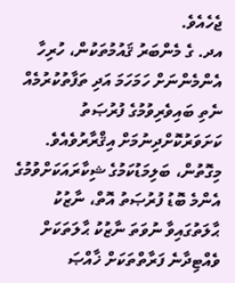ޖެހެއެވެ.
އދ. ގެ މެންބަރު ޤައުމުތަކުން، ހުރިހާ އެންމެންނަށް ހަމަހަމަ އަދި ތަފާތުކުރުމެއް ނެތި ބައިވެރިވުމުގެ ފުރުޞަތު ކަށަވަރުކޮށްދިނުމަށް އިޤްރާރުވެއެވެ. މިގޮތުން، ބަލިމަޑުކަމުގެ ޝިކާރައަކަށްވުމުގެ އެންމެ ބޮޑު ފުރުޞަތު އޮތް، ނާޒުކު ޙާލަތުގައިވާ ނުވަތަ ނާޒުކު ޙާލަތަކަށް ވެއްޓިދާނެ ފަރާތްތަކަށް ޚާއްޞަ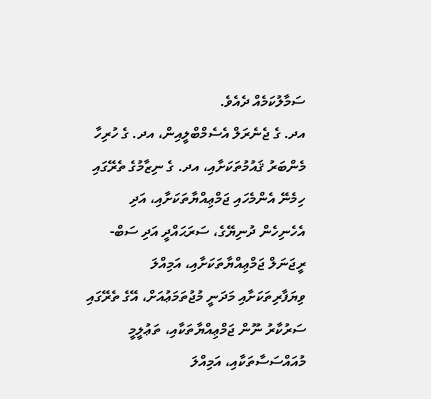ސަމާލުކަމެއް ދެއެވެ.
އދ. ގެ ޖެނެރަލް އެސެމްބްލީއިން، އދ. ގެ ހުރިހާ މެންބަރު ޤައުމުތަކަށާއި، އދ. ގެ ނިޒާމުގެ ތެރޭގައި ހިމެނޭ އެންމެހައި ޖަމްޢިއްޔާތަކަށާއި، އަދި އެހެނިހެން ދުނިޔޭގެ، ސަރަޙައްދީ އަދި ސަބް-ރީޖަނަލް ޖަމްޢިއްޔާތަކަށާއި، އަމިއްލަ ވިޔަފާރިތަކަށާއި މަދަނީ މުޖުތަމަޢުއަށް، އޭގެ ތެރޭގައި ސަރުކާރު ނޫން ޖަމްޢިއްޔާތަކާއި، ތަޢުލީމީ މުއައްސަސާތަކާއި، އަމިއްލަ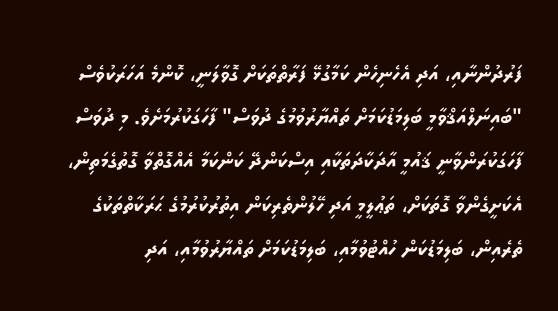ފަރުދުންނާއި، އަދި އެހެނިހެން ކަމާގުޅޭ ފަރާތްތަކަށް ގޮވާލަނީ، ކޮންމެ އަހަރަކުވެސް "ބައިނަލްއަޤްވާމީ ބަލިމަޑުކަމަށް ތައްޔާރުވުމުގެ ދުވަސް" ފާހަގަކުރުމަށެވެ. މި ދުވަސް ފާހަގަކުރަންވާނީ ޤައުމީ އާދަކާދަތަކާއި އިސްކަންދޭ ކަންކަމާ އެއްގޮތްވާ ގޮތުގެމަތިން، އެކަށީގެންވާ ގޮތަކަށް، ތަޢުލީމީ އަދި ހޭލުންތެރިކަން އިތުރުކުރުމުގެ ޙަރަކާތްތަކުގެ ތެރެއިން، ބަލިމަޑުކަން ހުއްޓުވުމާއި، ބަލިމަޑުކަމަށް ތައްޔާރުވުމާއި، އަދި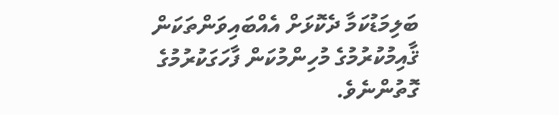ބަލިމަޑުކަމާ ދެކޮޅަށް އެއްބައިވަންތަކަން ޤާއިމުކުރުމުގެ މުހިންމުކަން ފާހަގަކުރުމުގެ ގޮތުންނެވެ.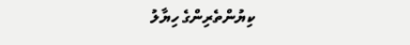ކިޔުންތެރިންގެ ހިޔާލު